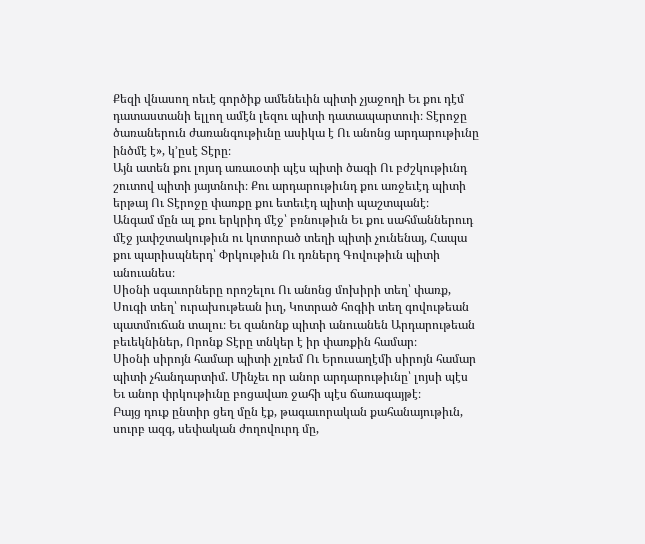Քեզի վնասող ոեւէ գործիք ամենեւին պիտի չյաջողի Եւ քու դէմ դատաստանի ելլող ամէն լեզու պիտի դատապարտուի։ Տէրոջը ծառաներուն ժառանգութիւնը ասիկա է Ու անոնց արդարութիւնը ինծմէ է», կ’ըսէ Տէրը։
Այն ատեն քու լոյսդ առաւօտի պէս պիտի ծագի Ու բժշկութիւնդ շուտով պիտի յայտնուի։ Քու արդարութիւնդ քու առջեւէդ պիտի երթայ Ու Տէրոջը փառքը քու ետեւէդ պիտի պաշտպանէ։
Անգամ մըն ալ քու երկրիդ մէջ՝ բռնութիւն Եւ քու սահմաններուդ մէջ յափշտակութիւն ու կոտորած տեղի պիտի չունենայ, Հապա քու պարիսպներդ՝ Փրկութիւն Ու դռներդ Գովութիւն պիտի անուանես։
Սիօնի սգաւորները որոշելու Ու անոնց մոխիրի տեղ՝ փառք, Սուգի տեղ՝ ուրախութեան իւղ, Կոտրած հոգիի տեղ գովութեան պատմուճան տալու։ Եւ զանոնք պիտի անուանեն Արդարութեան բեւեկնիներ, Որոնք Տէրը տնկեր է իր փառքին համար։
Սիօնի սիրոյն համար պիտի չլռեմ Ու Երուսաղէմի սիրոյն համար պիտի չհանդարտիմ. Մինչեւ որ անոր արդարութիւնը՝ լոյսի պէս Եւ անոր փրկութիւնը բոցավառ ջահի պէս ճառագայթէ։
Բայց դուք ընտիր ցեղ մըն էք, թագաւորական քահանայութիւն, սուրբ ազգ, սեփական ժողովուրդ մը,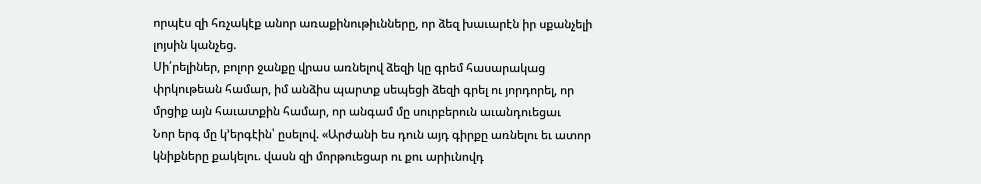որպէս զի հռչակէք անոր առաքինութիւնները, որ ձեզ խաւարէն իր սքանչելի լոյսին կանչեց.
Սի՛րելիներ, բոլոր ջանքը վրաս առնելով ձեզի կը գրեմ հասարակաց փրկութեան համար, իմ անձիս պարտք սեպեցի ձեզի գրել ու յորդորել, որ մրցիք այն հաւատքին համար, որ անգամ մը սուրբերուն աւանդուեցաւ
Նոր երգ մը կ’երգէին՝ ըսելով. «Արժանի ես դուն այդ գիրքը առնելու եւ ատոր կնիքները քակելու. վասն զի մորթուեցար ու քու արիւնովդ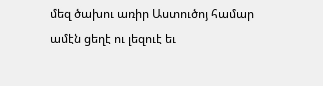մեզ ծախու առիր Աստուծոյ համար ամէն ցեղէ ու լեզուէ եւ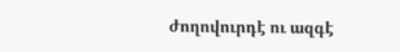ժողովուրդէ ու ազգէ